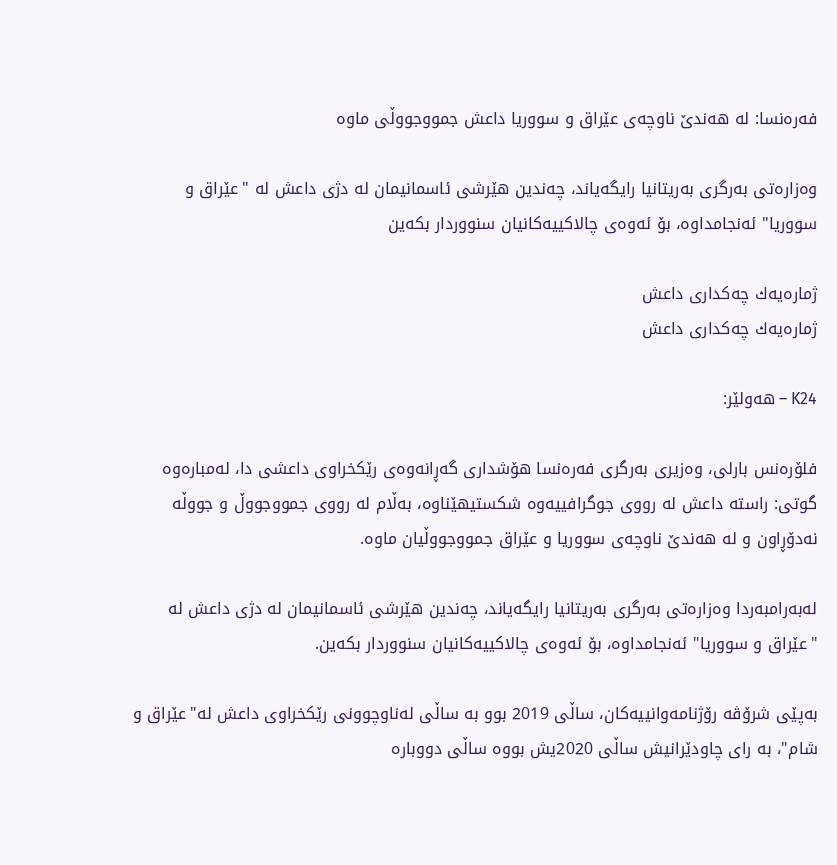فه‌ره‌نسا: له‌ هه‌ندێ ناوچه‌ى عێراق و سووریا داعش جمووجووڵی ماوه‌

وه‌زاره‌تى به‌رگرى به‌ریتانیا رایگه‌یاند، چه‌ندین هێرشى ئاسمانیمان له‌ دژى داعش له‌ "عێراق و سووریا" ئه‌نجامداوه‌، بۆ ئه‌وه‌ى چالاكییه‌كانیان سنووردار بكه‌ین

ژماره‌یه‌ك چه‌كداری داعش
ژماره‌یه‌ك چه‌كداری داعش

K24 – هه‌ولێر:

فلۆره‌نس بارلى، وه‌زیری به‌رگرى فه‌ره‌نسا هۆشدارى گه‌ڕانه‌وه‌ى رێكخراوى داعشی دا، له‌مباره‌وه‌ گوتى: راسته‌ داعش له‌ رووى جوگرافییه‌وه‌ شكستیهێناوه‌، به‌ڵام له‌ رووى جمووجووڵ و جووڵه‌ نه‌دۆڕاون و له‌ هه‌ندێ ناوچه‌ى سووریا و عێراق جمووجووڵیان ماوه‌.

له‌به‌رامبه‌ردا وه‌زاره‌تى به‌رگرى به‌ریتانیا رایگه‌یاند، چه‌ندین هێرشى ئاسمانیمان له‌ دژى داعش له‌ "عێراق و سووریا" ئه‌نجامداوه‌، بۆ ئه‌وه‌ى چالاكییه‌كانیان سنووردار بكه‌ین.

به‌پێى شرۆڤه‌ رۆژنامه‌وانییه‌كان، ساڵى 2019 بوو به‌ ساڵى له‌ناوچوونى رێكخراوى داعش له‌"عێراق و شام"، به‌ راى چاودێرانیش ساڵى 2020یش بووه‌ ساڵى دووباره‌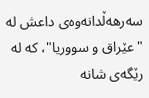سه‌رهه‌ڵدانه‌وه‌ى داعش له‌ "عێراق و سووریا"، كه‌ له‌ رێگه‌ى شانه‌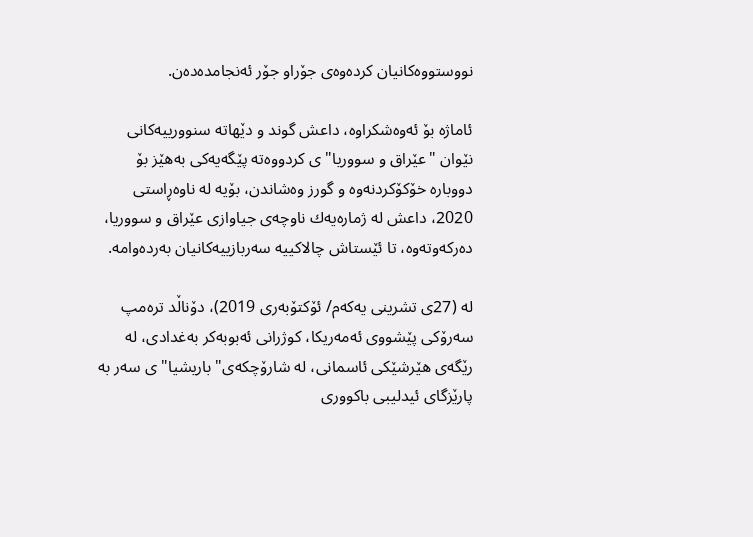نووستووه‌كانیان كرده‌وه‌ی جۆراو جۆر ئه‌نجامده‌ده‌ن.

ئاماژه‌ بۆ ئه‌وه‌شكراوه‌، داعش گوند و دێهاته‌ سنوورییه‌كانى نێوان "عێراق و سووریا" ى كردووه‌ته‌ پێگه‌یه‌كى به‌هێز بۆ دووباره‌ خۆكۆكردنه‌وه‌ و گورز وه‌شاندن، بۆیه‌ له‌ ناوه‌ڕاستى 2020، داعش له‌ ژماره‌یه‌ك ناوچه‌ى جیاوازى عێراق و سووریا، ده‌ركه‌وته‌وه‌، تا ئێستاش چالاكییه‌ سه‌ربازییه‌كانیان به‌رده‌وامه‌.

له‌ (27ى تشرینی یه‌كه‌م/ ئۆكتۆبه‌ری 2019)، دۆناڵد تره‌مپ سه‌رۆكى پێشووى ئه‌مه‌ریكا، كوژرانى ئه‌بوبه‌كر به‌غدادى، له‌ رێگه‌ى هێرشێكى ئاسمانى، له‌ شارۆچكه‌ى" باریشیا" ى سه‌ر به‌ پارێزگاى ئیدلیبى باكوورى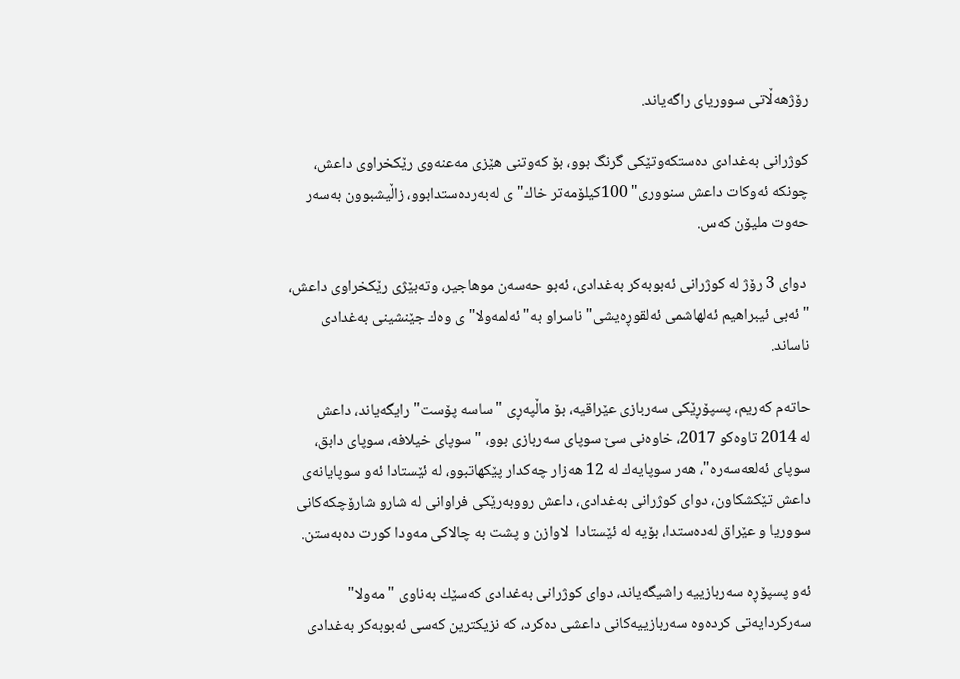رۆژهه‌ڵاتى سووریاى راگه‌یاند.

كوژرانى به‌غدادى ده‌ستكه‌وتێكى گرنگ بوو، بۆ كه‌وتنى هێزى مه‌عنه‌وى رێكخراوى داعش، چونكه‌ ئه‌وكات داعش سنوورى" 100كیلۆمه‌تر خاك"ى له‌به‌رده‌ستدابوو، زاڵیشبوون به‌سه‌ر حه‌وت ملیۆن كه‌س.

 دواى 3 رۆژ له‌ كوژرانى ئه‌بوبه‌كر به‌غدادى، ئه‌بو حه‌سه‌ن موهاجیر، وته‌بێژى رێكخراوى داعش، "ئه‌بی ئیبراهیم ئه‌لهاشمى ئه‌لقوڕه‌یشى" ناسراو به‌"ئه‌لمه‌ولا"ى وه‌ك جێنشینى به‌غدادى ناساند.

حاته‌م كه‌ریم، پسپۆڕێكى سه‌ربازى عێراقیه‌، بۆ ماڵپه‌ڕى "ساسه‌ پۆست" رایگه‌یاند، داعش له ‌2014 تاوه‌كو 2017، خاوه‌نى سێ سوپاى سه‌ربازى بوو، "سوپاى خیلافه‌، سوپاى دابق، سوپاى ئه‌لعه‌سه‌ره‌"، هه‌ر سوپایه‌ك له‌ 12 هه‌زار چه‌كدار پێكهاتبوو، له‌ ئێستادا ئه‌و سوپایانه‌ی داعش تێكشكاون‌، دواى كوژرانى به‌غدادى، داعش رووبه‌رێكى فراوانى له‌ شارو شارۆچكه‌كانى سووریا و عێراق له‌ده‌ستدا، بۆیه‌ له‌ ئێستادا  لاوازن و پشت به‌ چالاكى مه‌ودا كورت ده‌به‌ستن.

ئه‌و پسپۆڕه‌ سه‌ربازییه‌ راشیگه‌یاند، دواى كوژرانى به‌غدادى كه‌سێك به‌ناوى "مه‌ولا" سه‌ركردایه‌تى كرده‌وه‌ سه‌ربازییه‌كانى داعشى ده‌كرد، كه‌ نزیكترین كه‌سی ئه‌بوبه‌كر به‌غدادى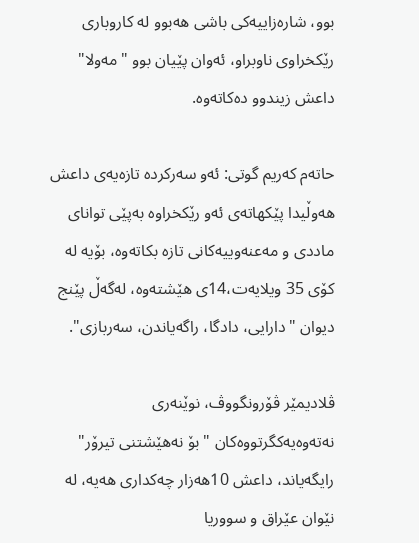بوو، شاره‌زاییه‌كى باشى هه‌بوو له‌ كاروبارى رێكخراوى ناوبراو، ئه‌وان پێیان بوو "مه‌ولا" داعش زیندوو ده‌كاته‌وه‌.

حاته‌م كه‌ریم گوتی: ئه‌و سه‌ركرده‌ تازه‌یه‌ى داعش هه‌وڵیدا پێكهاته‌ى ئه‌و رێكخراوه‌ به‌پێى تواناى ماددى و مه‌عنه‌وییه‌كانى تازه‌ بكاته‌وه‌، بۆیه‌ له‌ كۆی 35 ویلایه‌ت،14ى هێشته‌وه‌، له‌گه‌ڵ پێنج دیوان "دارایی، دادگا، راگه‌یاندن، سه‌ربازى".

ڤلادیمێر ڤۆرونگووڤ، نوێنه‌رى نه‌ته‌وه‌یه‌كگرتووه‌كان "بۆ نه‌هێشتنى تیرۆر" رایگه‌یاند، داعش 10هه‌زار چه‌كداری هه‌یه‌، له‌ نێوان عێراق و سووریا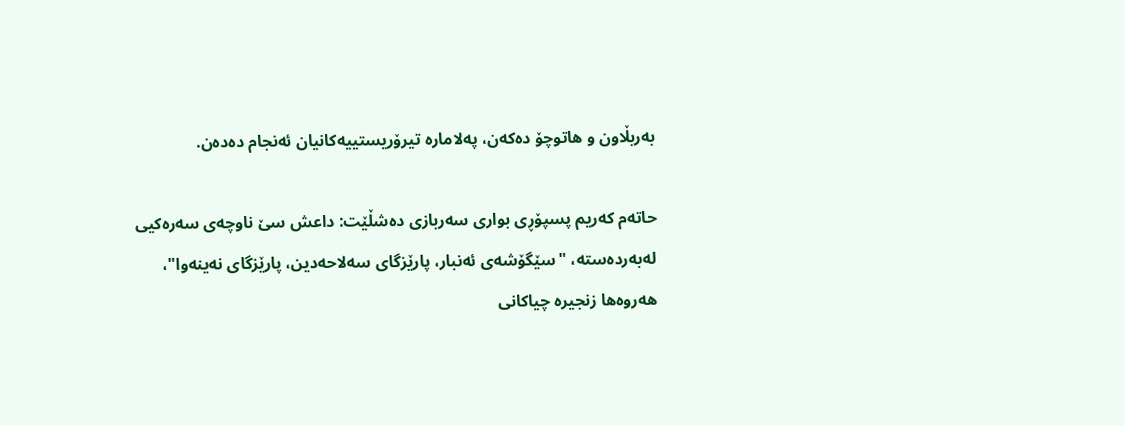به‌ربڵاون و هاتوچۆ ده‌كه‌ن، په‌لاماره‌ تیرۆریستییه‌كانیان ئه‌نجام ده‌ده‌ن.

حاته‌م كه‌ریم پسپۆڕى بوارى سه‌ربازى ده‌شڵێت: داعش سێ ناوچه‌ى سه‌ره‌كیی له‌به‌رده‌سته‌، "سێگۆشه‌ى ئه‌نبار، پارێزگاى سه‌لاحه‌دین، پارێزگاى نه‌ینه‌وا"، هه‌روه‌ها زنجیره‌ چیاكانى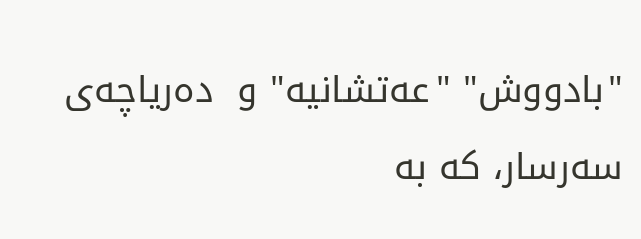"بادووش" "عه‌تشانیه‌" و  ده‌ریاچه‌ى سه‌رسار، كه‌ به‌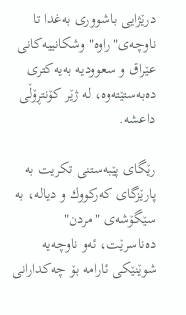درێژایى باشوورى به‌غدا تا ناوچه‌ى"راوه‌" وشكانییه‌كانى عێراق و سعوودیه‌ به‌یه‌كتری ده‌به‌ستێته‌وه‌، له‌ ژێر كۆنتڕۆڵى داعشه‌.

رێگاى پێبه‌ستنى تكریت به‌ پارێزگاى كه‌ركووك و دیاله‌، به‌ سێگۆشه‌ى "مردن" ده‌ناسرێت، ئه‌و ناوچه‌یه‌ شوێنێكى ئارامه‌ بۆ چه‌كدارانى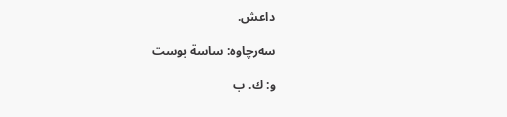داعش.

سه‌رچاوه‌: ساسة بوست

و: ك. ب